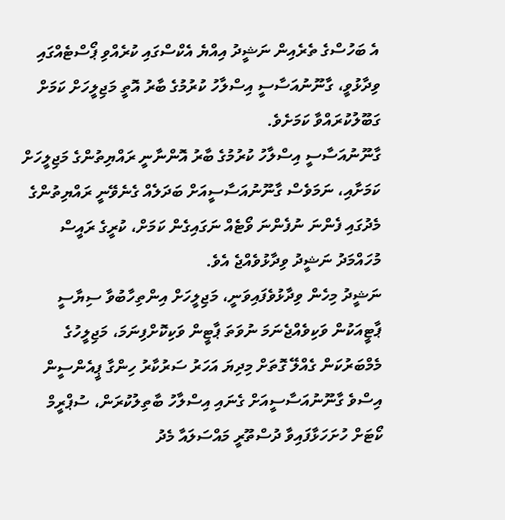އެ ބަހުސްގެ ތެރެއިން ނަޝީދު އިއްޔެ އެކްސްގައި ކުރެއްވި ޕޯސްޓެއްގައި ވިދާޅުވީ، ގާނޫނުއަސާސީ އިސްލާހު ކުރުމުގެ ބާރު އޮތީ މަޖިލީހަށް ކަމަށް ގަބޫލުކުރައްވާ ކަމަށެވެ.
ގާނޫނުއަސާސީ އިސްލާހު ކުރުމުގެ ބާރު އޮންނާނީ ރައްޔިތުންގެ މަޖިލީހަށް ކަމަށާއި، ނަމަވެސް ގާނޫނުއަސާސީއަށް ބަދަލެއް ގެނެވޭނީ ރައްޔިތުންގެ މެދުގައި ފެންނަ ނުފެންނަ ވޯޓެއް ނަގައިގެން ކަމަށް، ކުރީގެ ރައީސް މުހައްމަދު ނަޝީދު ވިދާޅުވެއްޖެ އެވެ.
ނަޝީދު މިހެން ވިދާޅުވެފައިވަނީ، މަޖިލީހަށް އިންތިހާބުވާ ސިޔާސީ ޕާޓީއަކުން ވަކިވެއްޖެނަމަ ނުވަތަ ޕާޓީން ވަކިކޮށްފިނަމަ، މަޖިލީހުގެ މެމްބަރުކަން ގެއްލޭ ގޮތަށް މިދިޔަ އަހަރު ސަރުކާރު ހިންގާ ޕީއެންސީން އިސްވެ ގާނޫނުއަސާސީއަށް ގެނައި އިސްލާހު ބާތިލުކުރަން، ސުޕްރީމް ކޯޓަށް ހުށަހަޅާފައިވާ ދުސްތޫރީ މައްސަލައާ މެދު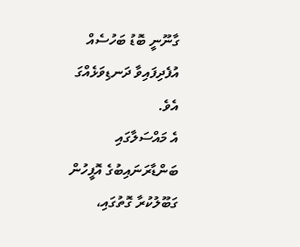ގާނޫނީ ބޮޑު ބަހުސެއް އުފެދިފައިވާ ދަނޑިވަޅެއްގަ އެވެ.
އެ މައްސަލާގައި ބަންޑާރަނައިބުގެ އޮފީހުން ގަބޫލުކުރާ ގޮތުގައި،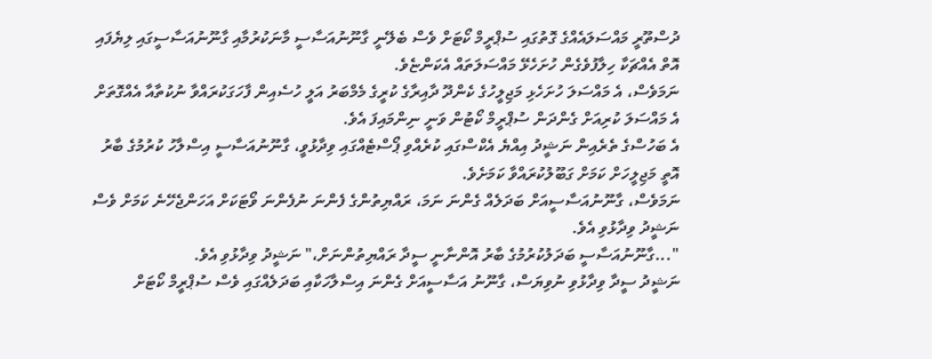ދުސްތޫރީ މައްސަލައެއްގެ ގޮތުގައި ސުޕްރީމް ކޯޓަށް ވެސް ބެލޭނީ ގާނޫނުއަސާސީ މާނަކުރުމާއި ގާނޫނުއަސާސީގައި ލިޔެފައި އޮތް އެއްޗަކާ ހިލާފުވެގެން ހުށަހެޅޭ މައްސަލަތައް އެކަންޏެވެ.
ނަމަވެސް، އެ މައްސަލަ ހުށަހެޅި މަޖިލީހުގެ ކެންދޫ ދާއިރާގެ ކުރީގެ މެމްބަރު އަލީ ހުސެއިން ފާހަގަކުރައްވާ ނުކުތާއާ އެއްގޮތަށް އެ މައްސަލަ ކުރިއަށް ގެންދަން ސުޕްރީމް ކޯޓުން ވަނީ ނިންމައިފަ އެވެ.
އެ ބަހުސްގެ ތެރެއިން ނަޝީދު އިއްޔެ އެކްސްގައި ކުރެއްވި ޕޯސްޓެއްގައި ވިދާޅުވީ، ގާނޫނުއަސާސީ އިސްލާހު ކުރުމުގެ ބާރު އޮތީ މަޖިލީހަށް ކަމަށް ގަބޫލުކުރައްވާ ކަމަށެވެ.
ނަމަވެސް، ގާނޫނުއަސާސީއަށް ބަދަލެއް ގެންނަ ނަމަ، ރައްޔިތުންގެ ފެންނަ ނުފެންނަ ވޯޓަކަށް އަހަންޖެހޭނެ ކަމަށް ވެސް ނަޝީދު ވިދާޅުވި އެވެ.
"...ގާނޫނުއަސާސީ ބަދަލުކުރުމުގެ ބާރު އޮންނާނީ ސީދާ ރައްޔިތުންނަށް،" ނަޝީދު ވިދާޅުވި އެވެ.
ނަޝީދު ސީދާ ވިދާޅުވި ނުވިޔަސް، ގާނޫނު އަސާސީއަށް ގެންނަ އިސްލާހަކާއި ބަދަލެއްގައި ވެސް ސުޕްރީމް ކޯޓަށް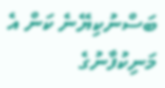ބަސްނުކިޔޭނެ ކަން އެ މަނިކުފާނުގެ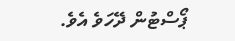ޕޯސްޓުން ދޭހަވެ އެވެ.